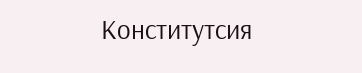Конститутсия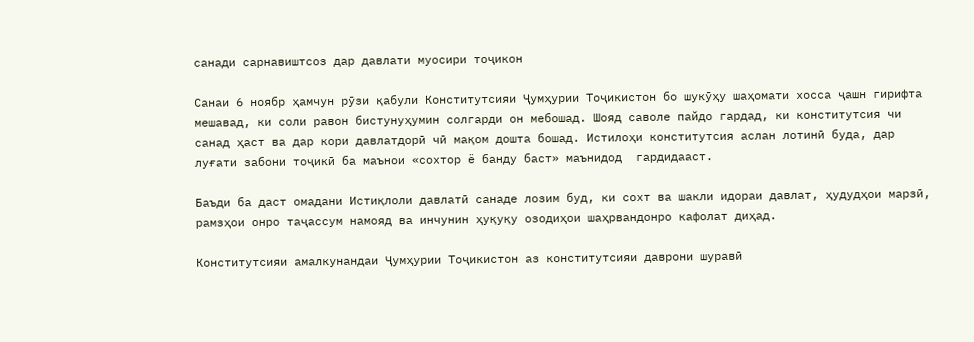санади сарнавиштсоз дар давлати муосири тоҷикон

Санаи 6 ноябр ҳамчун рӯзи қабули Конститутсияи Ҷумҳурии Тоҷикистон бо шукӯҳу шаҳомати хосса ҷашн гирифта мешавад, ки соли равон бистунуҳумин солгарди он мебошад. Шояд саволе пайдо гардад, ки конститутсия чи санад ҳаст ва дар кори давлатдорӣ чӣ мақом дошта бошад. Истилоҳи конститутсия аслан лотинӣ буда, дар луғати забони тоҷикӣ ба маънои «сохтор ё банду баст» маънидод  гардидааст.

Баъди ба даст омадани Истиқлоли давлатӣ санаде лозим буд, ки сохт ва шакли идораи давлат, ҳудудҳои марзӣ, рамзҳои онро таҷассум намояд ва инчунин ҳуқуқу озодиҳои шаҳрвандонро кафолат диҳад.

Конститутсияи амалкунандаи Ҷумҳурии Тоҷикистон аз конститутсияи даврони шуравӣ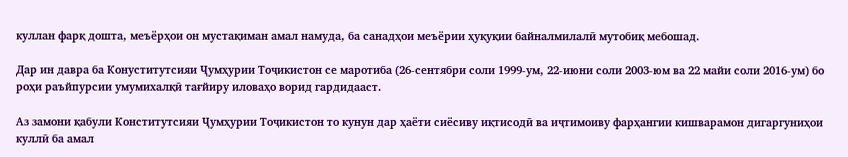куллан фарқ дошта, меъёрҳои он мустақиман амал намуда, ба санадҳои меъёрии ҳуқуқии байналмилалӣ мутобиқ мебошад.

Дар ин давра ба Конуститутсияи Ҷумҳурии Тоҷикистон се маротиба (26-сентябри соли 1999-ум, 22-июни соли 2003-юм ва 22 майи соли 2016-ум) бо роҳи раъйпурсии умумихалқӣ тағйиру иловаҳо ворид гардидааст.

Аз замони қабули Конститутсияи Ҷумҳурии Тоҷикистон то кунун дар ҳаёти сиёсиву иқтисодӣ ва иҷтимоиву фарҳангии кишварамон дигаргуниҳои куллӣ ба амал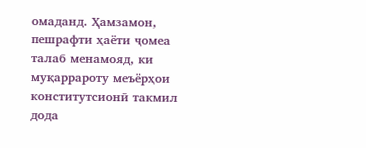омаданд. Ҳамзамон, пешрафти ҳаёти ҷомеа талаб менамояд, ки муқаррароту меъёрҳои конститутсионӣ такмил дода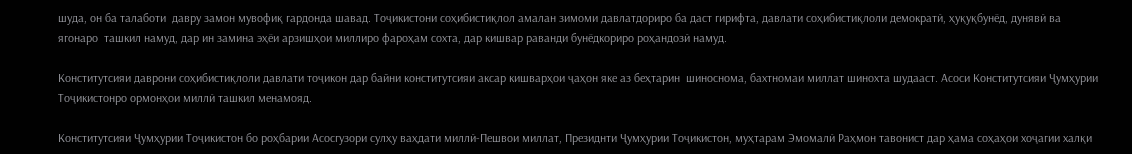шуда, он ба талаботи  давру замон мувофиқ гардонда шавад. Тоҷикистони соҳибистиқлол амалан зимоми давлатдориро ба даст гирифта, давлати соҳибистиқлоли демократӣ, ҳуқуқбунёд, дунявӣ ва ягонаро  ташкил намуд, дар ин замина эҳёи арзишҳои миллиро фароҳам сохта, дар кишвар раванди бунёдкориро роҳандозӣ намуд.

Конститутсияи даврони соҳибистиқлоли давлати тоҷикон дар байни конститутсияи аксар кишварҳои ҷаҳон яке аз беҳтарин  шиноснома, бахтномаи миллат шинохта шудааст. Асоси Конститутсияи Ҷумҳурии Тоҷикистонро ормонҳои миллӣ ташкил менамояд.

Конститутсияи Ҷумҳурии Тоҷикистон бо роҳбарии Асосгузори сулҳу ваҳдати миллӣ-Пешвои миллат, Президнти Ҷумҳурии Тоҷикистон, муҳтарам Эмомалӣ Раҳмон тавонист дар ҳама соҳаҳои хоҷагии халқи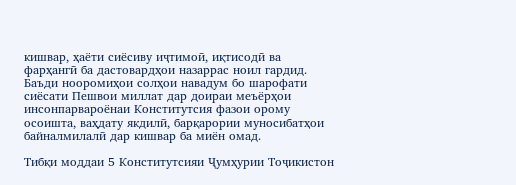кишвар, ҳаёти сиёсиву иҷтимоӣ, иқтисодӣ ва фарҳангӣ ба дастовардҳои назаррас ноил гардид. Баъди нооромиҳои солҳои навадум бо шарофати сиёсати Пешвои миллат дар доираи меъёрҳои инсонпарвароёнаи Конститутсия фазои орому осоишта, ваҳдату якдилӣ, барқарории муносибатҳои байналмилалӣ дар кишвар ба миён омад.

Тибқи моддаи 5 Конститутсияи Ҷумҳурии Тоҷикистон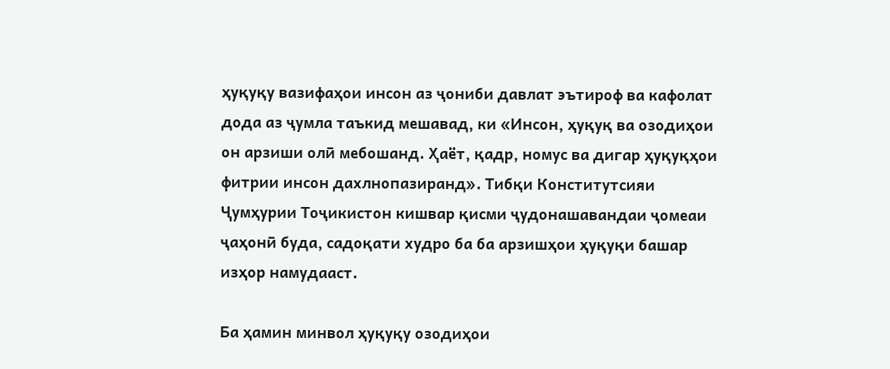ҳуқуқу вазифаҳои инсон аз ҷониби давлат эътироф ва кафолат дода аз ҷумла таъкид мешавад, ки «Инсон, ҳуқуқ ва озодиҳои он арзиши олӣ мебошанд. Ҳаёт, қадр, номус ва дигар ҳуқуқҳои фитрии инсон дахлнопазиранд». Тибқи Конститутсияи Ҷумҳурии Тоҷикистон кишвар қисми ҷудонашавандаи ҷомеаи ҷаҳонӣ буда, садоқати худро ба ба арзишҳои ҳуқуқи башар изҳор намудааст.

Ба ҳамин минвол ҳуқуқу озодиҳои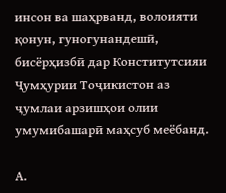инсон ва шаҳрванд, волоияти қонун, гуногунандешӣ, бисёрҳизбӣ дар Конститутсияи Ҷумҳурии Тоҷикистон аз ҷумлаи арзишҳои олии умумибашарӣ маҳсуб меёбанд.

А.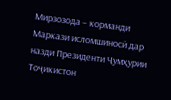Мирзозода – корманди Маркази исломшиносӣ дар назди Президенти Ҷумҳурии Тоҷикистон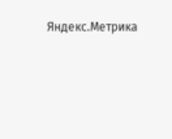Яндекс.Метрика